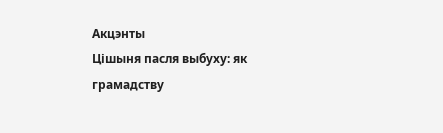Акцэнты
Цішыня пасля выбуху: як грамадству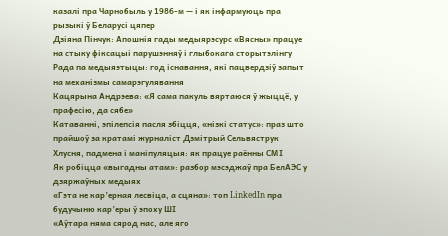казалі пра Чарнобыль у 1986‑м — і як інфармуюць пра рызыкі ў Беларусі цяпер
Дзіяна Пінчук: Апошнія гады медыярэсурс «Вясны» працуе на стыку фіксацыі парушэнняў і глыбокага сторытэлінгу
Рада па медыяэтыцы: год існавання, які пацвердзіў запыт на механізмы самарэгулявання
Кацярына Андрэева: «Я сама пакуль вяртаюся ў жыццё, у прафесію, да сябе»
Катаванні, эпілепсія пасля збіцця, «нізкі статус»: праз што прайшоў за кратамі журналіст Дзмітрый Сельвяструк
Хлусня, падмена і маніпуляцыя: як працуе раённы СМІ
Як робіцца «выгадны атам»: разбор мэсэджаў пра БелАЭС у дзяржаўных медыях
«Гэта не кар’ерная лесвіца, а сцяна»: топ LinkedIn пра будучыню кар’еры ў эпоху ШІ
«Аўтара няма сярод нас, але яго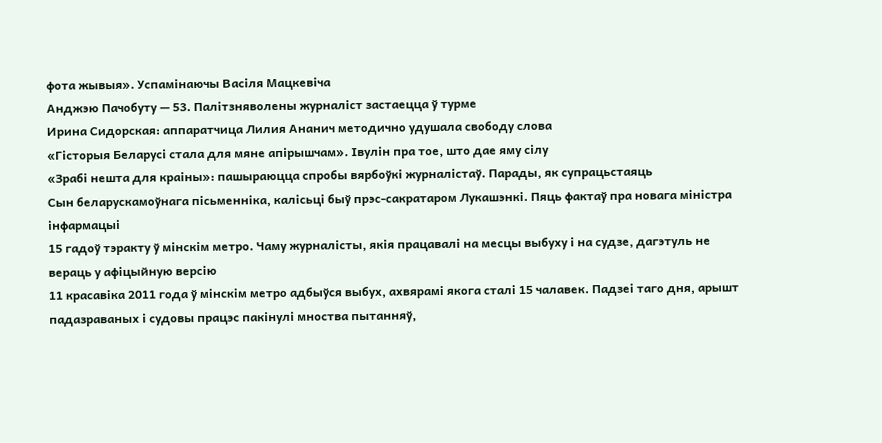фота жывыя». Успамінаючы Васіля Мацкевіча
Анджэю Пачобуту — 53. Палітзняволены журналіст застаецца ў турме
Ирина Сидорская: аппаратчица Лилия Ананич методично удушала свободу слова
«Гісторыя Беларусі стала для мяне апірышчам». Івулін пра тое, што дае яму сілу
«Зрабі нешта для краіны»: пашыраюцца спробы вярбоўкі журналістаў. Парады, як супрацьстаяць
Сын беларускамоўнага пісьменніка, калісьці быў прэс-сакратаром Лукашэнкі. Пяць фактаў пра новага міністра інфармацыі
15 гадоў тэракту ў мінскім метро. Чаму журналісты, якія працавалі на месцы выбуху і на судзе, дагэтуль не вераць у афіцыйную версію
11 красавіка 2011 года ў мінскім метро адбыўся выбух, ахвярамі якога сталі 15 чалавек. Падзеі таго дня, арышт падазраваных і судовы працэс пакінулі мноства пытанняў,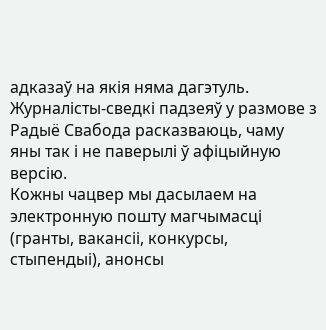адказаў на якія няма дагэтуль. Журналісты-сведкі падзеяў у размове з Радыё Свабода расказваюць, чаму яны так і не паверылі ў афіцыйную версію.
Кожны чацвер мы дасылаем на электронную пошту магчымасці (гранты, вакансіі, конкурсы, стыпендыі), анонсы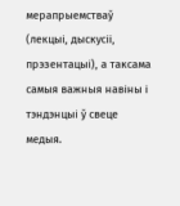мерапрыемстваў (лекцыі, дыскусіі, прэзентацыі), а таксама самыя важныя навіны і тэндэнцыі ў свеце медыя.